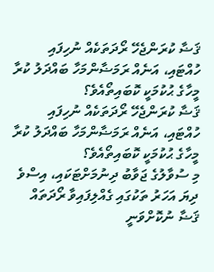ޤަޟާ ކުރަންޖެހޭ ރޯދަތަކެއް ނުހިފައި ހުއްޓައި، އަނެއް ރަމަޟާންމަހާ ބައްދަލު ކުރާ މީހާގެ ޙުކުމަކީ ކޮބައިތޯއެވެ؟
ޤަޟާ ކުރަންޖެހޭ ރޯދަތަކެއް ނުހިފައި ހުއްޓައި، އަނެއް ރަމަޟާންމަހާ ބައްދަލު ކުރާ މީހާގެ ޙުކުމަކީ ކޮބައިތޯއެވެ؟
މި ސުވާލުގެ ޖަވާބު ދިނުމަށްޓަކައި، އިސްވެ ދިޔަ އަހަރު ތަކުގައި ގެއްލިފައިވާ ރޯދަތައް ޤަޟާ ނުކޮށްވަނީ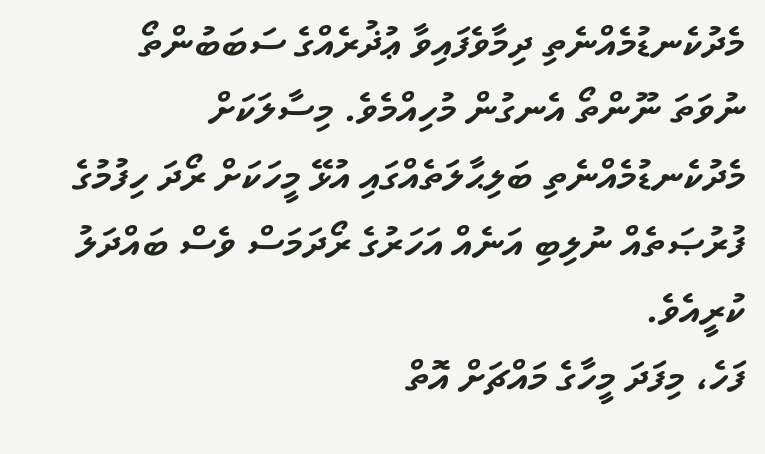މެދުކެނޑުމެއްނެތި ދިމާވެފައިވާ ޢުޛުރެއްގެ ސަބަބުންތޯ ނުވަތަ ނޫންތޯ އެނގުން މުހިއްމެވެ. މިސާލަކަށް މެދުކެނޑުމެއްނެތި ބަލިޙާލަތެއްގައި އުޅޭ މީހަކަށް ރޯދަ ހިފުމުގެ ފުރުޞަތެއް ނުލިބި އަނެއް އަހަރުގެ ރޯދަމަސް ވެސް ބައްދަލު ކުރީއެވެ.
ފަހެ، މިފަދަ މީހާގެ މައްޗަށް އޮތް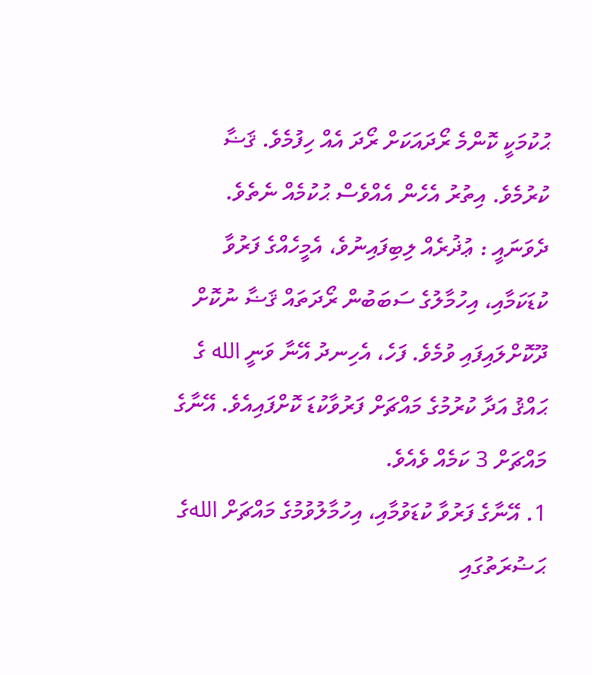ޙުކުމަކީ ކޮންމެ ރޯދައަކަށް ރޯދަ އެއް ހިފުމެވެ. ޤަޟާ ކުރުމެވެ. އިތުރު އެހެން އެއްވެސް ޙުކުމެއް ނެތެވެ.
ދެވަނައީ : ޢުޛުރެއް ލިބިފައިނުވެ، އެމީހެއްގެ ފަރުވާ ކުޑަކަމާއި، އިހުމާލުގެ ސަބަބުން ރޯދަތައް ޤަޟާ ނުކޮށް ދޫކޮށްލައިފައި ވުމެވެ. ފަހެ، އެހިނދު އޭނާ ވަނީ الله ގެ ޙައްޤު އަދާ ކުރުމުގެ މައްޗަށް ފަރުވާކުޑަ ކޮށްފައިއެވެ. އޭނާގެ މައްޗަށް 3 ކަމެއް ވެއެވެ.
1. އޭނާގެ ފަރުވާ ކުޑަވުމާއި، އިހުމާލުވުމުގެ މައްޗަށް اللهގެ ޙަޟުރަތުގައި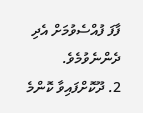ފާފަ ފުއްސެވުމަށް އެދި ދެންނެވުމެވެ.
2. ދޫކޮށްފައިވާ ކޮންމެ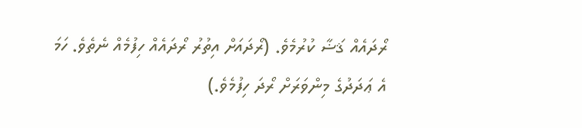ރޯދައެއް ޤަޟާ ކުރުމެވެ. (ރޯދައަށް އިތުރު ރޯދައެއް ހިފުމެއް ނެތެވެ. ހަމަ އެ ޢަދަދުގެ މިންވަރަށް ރޯދަ ހިފުމެވެ.)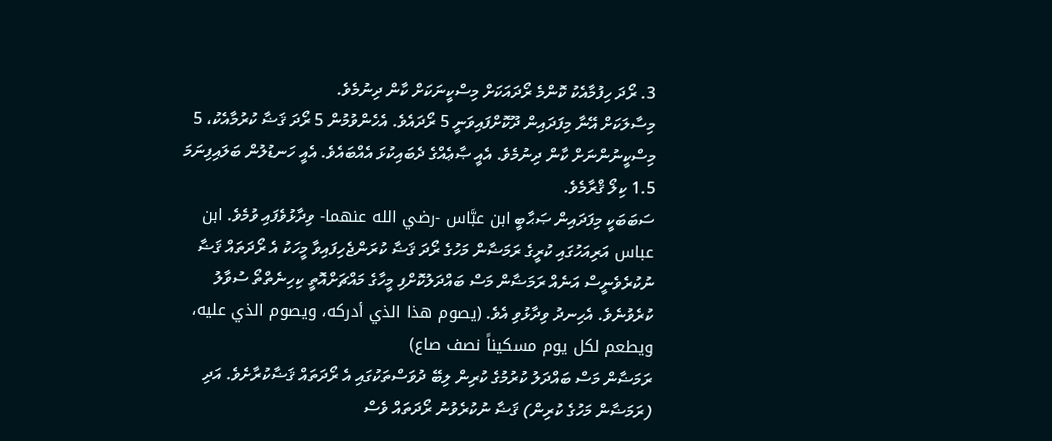3. ރޯދަ ހިފުމާއެކު ކޮންމެ ރޯދައަކަށް މިސްކީނަކަށް ކާން ދިނުމެވެ.
މިސާލަކަށް އޭނާ މިފަދައިން ދޫކޮށްފައިވަނީ 5 ރޯދައެވެ. އެހެންވުމުން 5 ރޯދަ ޤަޟާ ކުރުމާއެކު، 5 މިސްކީނުންނަށް ކާން ދިނުމެވެ. އެއީ ޞާޢެއްގެ ދެބައިކުޅަ އެއްބައެވެ. އެއީ ހަނޑުލުން ބަލައިފިނަމަ 1.5 ކިލޯ ޤްރާމެވެ.
ސަބަބަކީ މިފަދައިން ޞަޙާބީ ابن عبَّاس -رضي الله عنهما- ވިދާޅުވެފައި ވުމެވެ. ابن عباس އަރިއަހުގައި ކުރީގެ ރަމަޟާން މަހުގެ ރޯދަ ޤަޟާ ކުރަންޖެހިފައިވާ މީހަކު އެ ރޯދަތައް ޤަޟާ ނުކުރެވެނީސް އަނެއް ރަމަޟާން މަސް ބައްދަލުކޮށްފި މީހާގެ މައްޗަށްއޮތީ ކިހިނެތްތޯ ސުވާލު ކުރެވުނެވެ. އެހިނދު ވިދާޅުވި އެވެ. (يصوم هذا الذي أدركه، ويصوم الذي عليه، ويطعم لكل يوم مسكيناً نصف صاع)
ރަމަޟާން މަސް ބައްދަލު ކުރުމުގެ ކުރިން ލިބޭ ދުވަސްތަކުގައި އެ ރޯދަތައް ޤަޟާކުރާށެވެ. އަދި (ރަމަޟާން މަހުގެ ކުރިން) ޤަޟާ ނުކުރެވުނު ރޯދަތައް ވެސް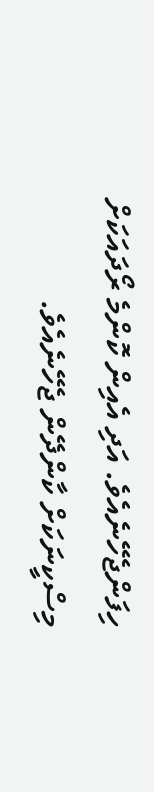ހިފަންޖެހޭނެއެވެ. އަދި އެއިން ކޮންމެ ރޯދައަކަށް މިސްކީނަކަށް ކާންދޭން ޖެހޭނެއެވެ.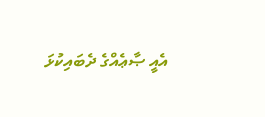އެއީ ޞާޢެއްގެ ދެބައިކުޅަ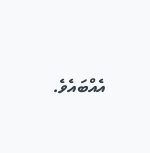އެއްބައެވެ.